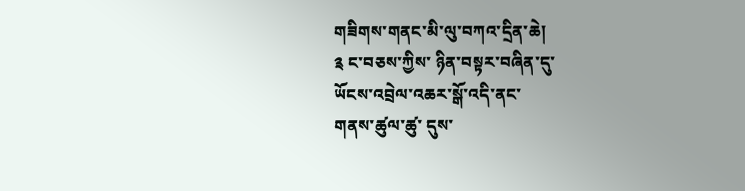གཟིགས་གནང་མི་ལུ་བཀའ་དྲིན་ཆེ།
༉ ང་བཅས་ཀྱིས་ ཉིན་བསྟར་བཞིན་དུ་
ཡོངས་འབྲེལ་འཆར་སྒོ་འདི་ནང་
གནས་ཚུལ་ཚུ་ དུས་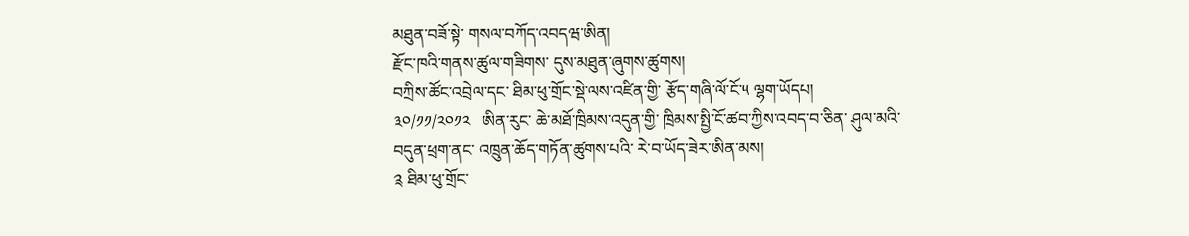མཐུན་བཟོ་སྟེ་ གསལ་བཀོད་འབདཝ་ཨིན།
རྫོང་ཁའི་གནས་ཚུལ་གཟིགས་ དུས་མཐུན་ཞུགས་ཚུགས།
བཀྲིས་ཚོང་འབྲེལ་དང་ ཐིམ་ཕུ་གྲོང་སྡེ་ལས་འཛིན་གྱི་ རྩོད་གཞི་ལོ་ངོ་༥ ལྷག་ཡོདཔ།
༣༠/༡༡/༢༠༡༢   ཨིན་རུང་ ཆེ་མཐོ་ཁྲིམས་འདུན་གྱི་ ཁྲིམས་སྤྱི་ངོ་ཚབ་ཀྱིས་འབད་བ་ཅིན་ ཤུལ་མའི་བདུན་ཕྲག་ནང་ འཁྲུན་ཆོད་གཏོན་ཚུགས་པའི་ རེ་བ་ཡོད་ཟེར་ཨིན་མས།
༉ ཐིམ་ཕུ་གྲོང་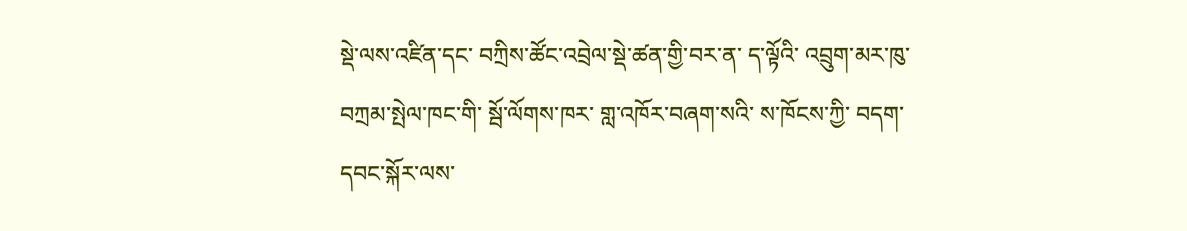སྡེ་ལས་འཛིན་དང་ བཀྲིས་ཚོང་འབྲེལ་སྡེ་ཚན་གྱི་བར་ན་ ད་ལྟོའི་ འབྲུག་མར་ཁུ་བཀྲམ་སྤེལ་ཁང་གི་ སྦོ་ལོགས་ཁར་ གླ་འཁོར་བཞག་སའི་ ས་ཁོངས་ཀྱི་ བདག་དབང་སྐོར་ལས་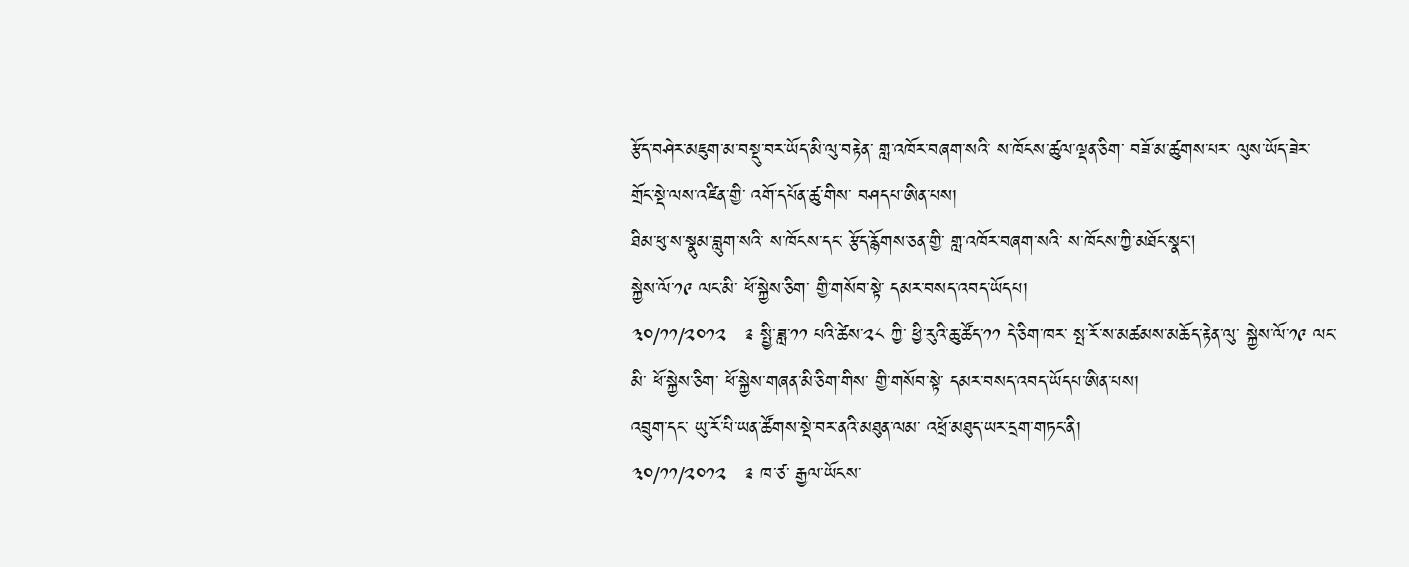རྩོད་བཤེར་མཇུག་མ་བསྡུ་བར་ཡོད་མི་ལུ་བརྟེན་ གླ་འཁོར་བཞག་སའི་ ས་ཁོངས་ཚུལ་ལྡན་ཅིག་ བཟོ་མ་ཚུགས་པར་ ལུས་ཡོད་ཟེར་ གྲོང་སྡེ་ལས་འཛིན་གྱི་ འགོ་དཔོན་ཚུ་གིས་ བཤདཔ་ཨིན་པས།
ཐིམ་ཕུ་ས་སྣུམ་བླུག་སའི་ ས་ཁོངས་དང་ རྩོད་རྙོགས་ཅན་གྱི་ གླ་འཁོར་བཞག་སའི་ ས་ཁོངས་ཀྱི་མཐོང་སྣང།
སྐྱེས་ལོ་༡༩ ལང་མི་ ཕོ་སྐྱེས་ཅིག་ གྱི་གསོབ་སྟེ་ དམར་བསད་འབད་ཡོདཔ།
༣༠/༡༡/༢༠༡༢   ༉ སྤྱི་ཟླ་༡༡ པའི་ཚེས་༢༨ ཀྱི་ ཕྱི་རུའི་ཆུ་ཚོད་༡༡ དེ་ཅིག་ཁར་ སྤ་རོ་ས་མཚམས་མཆོད་རྟེན་ལུ་ སྐྱེས་ལོ་༡༩ ལང་མི་ ཕོ་སྐྱེས་ཅིག་ ཕོ་སྐྱེས་གཞན་མི་ཅིག་གིས་ གྱི་གསོབ་སྟེ་ དམར་བསད་འབད་ཡོདཔ་ཨིན་པས།
འབྲུག་དང་ ཡུ་རོ་པི་ཡན་ཚོགས་སྡེ་བར་ནའི་མཐུན་ལམ་ འཕྲོ་མཐུད་ཡར་དྲག་གཏང་ནི།
༣༠/༡༡/༢༠༡༢   ༉ ཁ་ཙ་ རྒྱལ་ཡོངས་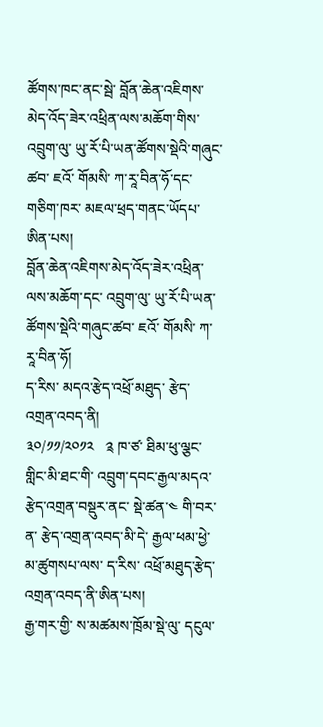ཚོགས་ཁང་ནང་སྦེ་ བློན་ཆེན་འཇིགས་མེད་འོད་ཟེར་འཕྲིན་ལས་མཆོག་གིས་ འབྲུག་ལུ་ ཡུ་རོ་པི་ཡན་ཚོགས་སྡེའི་གཞུང་ཚབ་ ཇའོ་ གོམསི་ ཀ་རཱ་བིན་ཧོ་དང་གཅིག་ཁར་ མཇལ་ཕྲད་གནང་ཡོདཔ་ཨིན་པས།
བློན་ཆེན་འཇིགས་མེད་འོད་ཟེར་འཕྲིན་ལས་མཆོག་དང་ འབྲུག་ལུ་ ཡུ་རོ་པི་ཡན་ཚོགས་སྡེའི་གཞུང་ཚབ་ ཇའོ་ གོམསི་ ཀ་རཱ་བིན་ཧོ།
ད་རིས་ མདའ་རྩེད་འཕྲོ་མཐུད་ རྩེད་འགྲན་འབད་ནི།
༣༠/༡༡/༢༠༡༢   ༉ ཁ་ཙ་ ཐིམ་ཕུ་ལྕང་གླིང་མི་ཐང་གི་ འབྲུག་དབང་རྒྱལ་མདའ་རྩེད་འགྲན་བསྡུར་ནང་ སྡེ་ཚན་༤ གི་བར་ན་ རྩེད་འགྲན་འབད་མི་དེ་ རྒྱལ་ཕམ་ཕྱེ་མ་ཚུགསཔ་ལས་ ད་རིས་ འཕྲོ་མཐུད་རྩེད་འགྲན་འབད་ནི་ཨིན་པས།
རྒྱ་གར་གྱི་ ས་མཚམས་ཁྲོམ་སྡེ་ལུ་ དངུལ་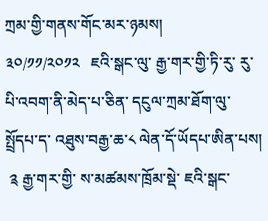ཀྲམ་གྱི་གནས་གོང་མར་ཉམས།
༣༠/༡༡/༢༠༡༢   ཇའི་སྒང་ལུ་ རྒྱ་གར་གྱི་ཏི་རུ་ རུ་པི་འབག་ནི་མེད་པ་ཅིན་ དངུལ་ཀྲམ་ཐོག་ལུ་སྤྲོདཔ་ད་ འཐུས་བརྒྱ་ཆ་༨ ལེན་དོ་ཡོདཔ་ཨིན་པས།
 ༉ རྒྱ་གར་གྱི་ ས་མཚམས་ཁྲོམ་སྡེ་ ཇའི་སྒང་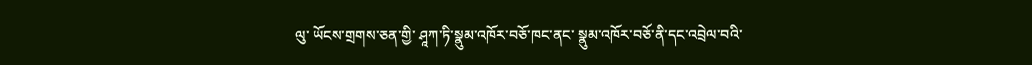ལུ་ ཡོངས་གྲགས་ཅན་གྱི་ ཤཱཀ་ཏི་སྣུམ་འཁོར་བཅོ་ཁང་ནང་ སྣུམ་འཁོར་བཅོ་ནི་དང་འབྲེལ་བའི་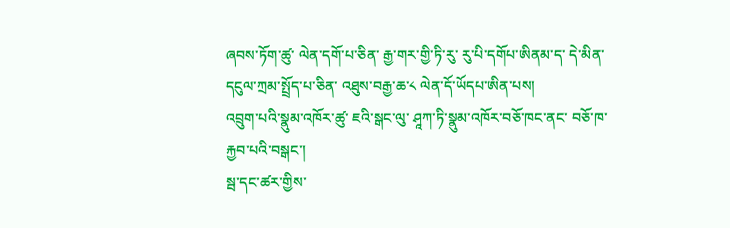ཞབས་ཏོག་ཚུ་ ལེན་དགོ་པ་ཅིན་ རྒྱ་གར་གྱི་ཏི་རུ་ རུ་པི་དགོཔ་ཨིནམ་ད་ དེ་མིན་ དངུལ་ཀྲམ་སྤྲོད་པ་ཅིན་ འཐུས་བརྒྱ་ཆ་༨ ལེན་དོ་ཡོདཔ་ཨིན་པས།
འབྲུག་པའི་སྣུམ་འཁོར་ཚུ་ ཇའི་སྒང་ལུ་ ཤཱཀ་ཏི་སྣུམ་འཁོར་བཅོ་ཁང་ནང་ བཅོ་ཁ་རྐྱབ་པའི་བསྒང་།
སྦ་དང་ཚར་གྱིས་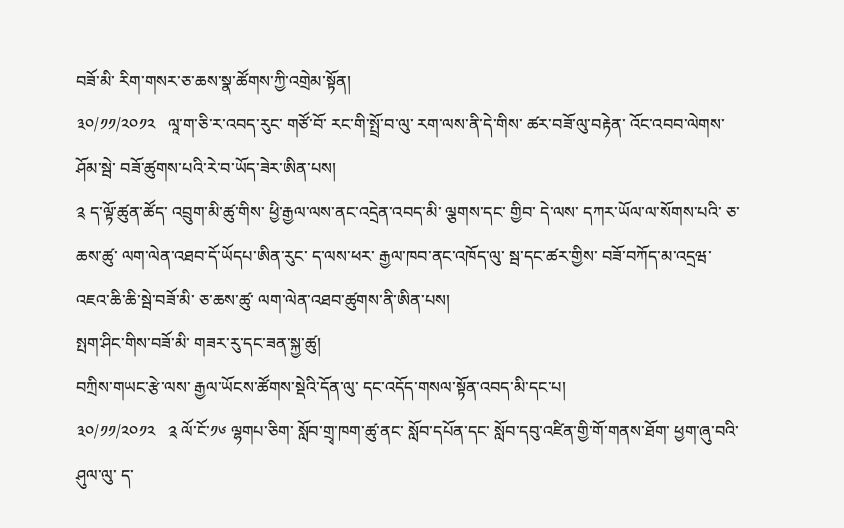བཟོ་མི་ རིག་གསར་ཅ་ཆས་སྣ་ཚོགས་ཀྱི་འགྲེམ་སྟོན།
༣༠/༡༡/༢༠༡༢   ལཱ་ག་ཅི་ར་འབད་རུང་ གཙོ་བོ་ རང་གི་སྤྲོ་བ་ལུ་ རག་ལས་ནི་དེ་གིས་ ཚར་བཟོ་ལུ་བརྟེན་ འོང་འབབ་ལེགས་ཤོམ་སྦེ་ བཟོ་ཚུགས་པའི་རེ་བ་ཡོད་ཟེར་ཨིན་པས།
༉ ད་ལྟོ་ཚུན་ཚོད་ འབྲུག་མི་ཚུ་གིས་ ཕྱི་རྒྱལ་ལས་ནང་འདྲེན་འབད་མི་ ལྕགས་དང་ གྱིབ་ དེ་ལས་ དཀར་ཡོལ་ལ་སོགས་པའི་ ཅ་ཆས་ཚུ་ ལག་ལེན་འཐབ་དོ་ཡོདཔ་ཨིན་རུང་ ད་ལས་ཕར་ རྒྱལ་ཁབ་ནང་འཁོད་ལུ་ སྦ་དང་ཚར་གྱིས་ བཟོ་བཀོད་མ་འདྲཝ་ འཇའ་ཆི་ཆི་སྦེ་བཟོ་མི་ ཅ་ཆས་ཚུ་ ལག་ལེན་འཐབ་ཚུགས་ནི་ཨིན་པས།
སྤག་ཤིང་གིས་བཟོ་མི་ གཟར་རུ་དང་ཟན་སྐྱ་ཚུ།
བཀྲིས་གཡང་རྩེ་ལས་ རྒྱལ་ཡོངས་ཚོགས་སྡེའི་དོན་ལུ་ དང་འདོད་གསལ་སྟོན་འབད་མི་དང་པ།
༣༠/༡༡/༢༠༡༢   ༉ ལོ་ངོ་༡༦ ལྷགཔ་ཅིག་ སློབ་གྲྭ་ཁག་ཚུ་ནང་ སློབ་དཔོན་དང་ སློབ་དབུ་འཛིན་གྱི་གོ་གནས་ཐོག་ ཕྱག་ཞུ་བའི་ཤུལ་ལུ་ ད་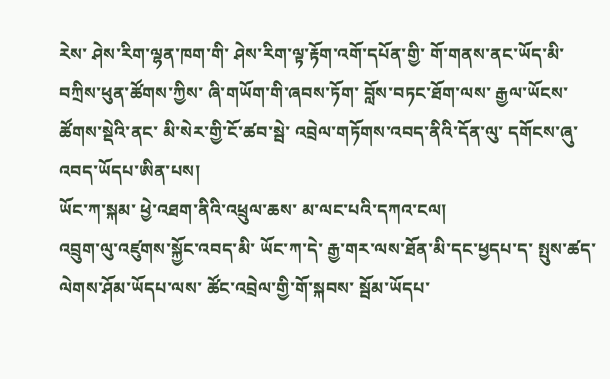རེས་ ཤེས་རིག་ལྷན་ཁག་གི་ ཤེས་རིག་ལྟ་རྟོག་འགོ་དཔོན་གྱི་ གོ་གནས་ནང་ཡོད་མི་ བཀྲིས་ཕུན་ཚོགས་ཀྱིས་ ཞི་གཡོག་གི་ཞབས་ཏོག་ བློས་བཏང་ཐོག་ལས་ རྒྱལ་ཡོངས་ཚོགས་སྡེའི་ནང་ མི་སེར་གྱི་ངོ་ཚབ་སྦེ་ འབྲེལ་གཏོགས་འབད་ནིའི་དོན་ལུ་ དགོངས་ཞུ་འབད་ཡོདཔ་ཨིན་པས།
ཡོང་ཀ་སྐམ་ ཕྱེ་འཐག་ནིའི་འཕྲུལ་ཆས་ མ་ལང་པའི་དཀའ་ངལ།
འབྲུག་ལུ་འཛུགས་སྐྱོང་འབད་མི་ ཡོང་ཀ་དེ་ རྒྱ་གར་ལས་ཐོན་མི་དང་ཕྱདཔ་ད་ སྤུས་ཚད་ལེགས་ཤོམ་ཡོདཔ་ལས་ ཚོང་འབྲེལ་གྱི་གོ་སྐབས་ སྦོམ་ཡོདཔ་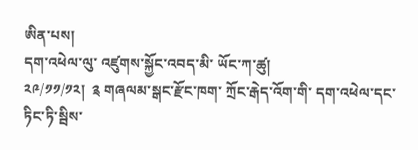ཨིན་པས།
དག་འཕེལ་ལུ་ འཛུགས་སྐྱོང་འབད་མི་ ཡོང་ཀ་ཚུ།
༢༩/༡༡/༡༢།  ༉ གཞལམ་སྒང་རྫོང་ཁག་ ཀྲོང་རྒེད་འོག་གི་ དག་འཕེལ་དང་ ཏིང་ཏི་སྦིས་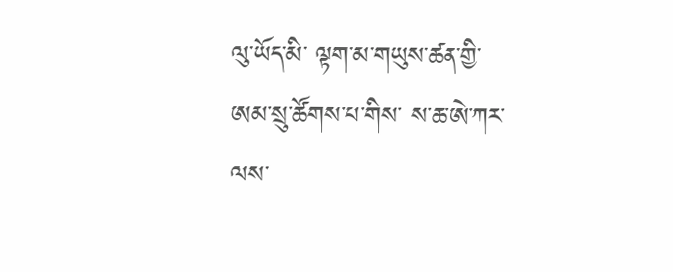ལུ་ཡོད་མི་ ལྟག་མ་གཡུས་ཚན་གྱི་ ཨམ་སྲུ་ཚོགས་པ་གིས་ ས་ཆ་ཨེ་ཀར་ལས་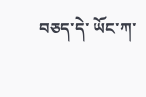བཅད་དེ་ ཡོང་ཀ་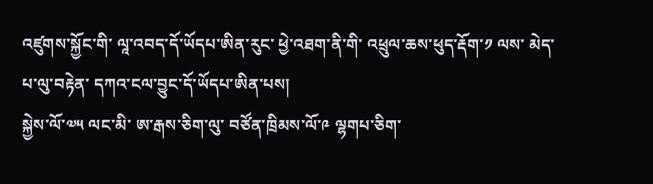འཛུགས་སྐྱོང་གི་ ལཱ་འབད་དོ་ཡོདཔ་ཨིན་རུང་ ཕྱེ་འཐག་ནི་གི་ འཕྲུལ་ཆས་ཕུད་རྡོག་༡ ལས་ མེད་པ་ལུ་བརྟེན་ དཀའ་ངལ་བྱུང་དོ་ཡོདཔ་ཨིན་པས།
སྐྱེས་ལོ་༧༥ ལང་མི་ ཨ་རྒས་ཅིག་ལུ་ བཙོན་ཁྲིམས་ལོ་༩ ལྷགཔ་ཅིག་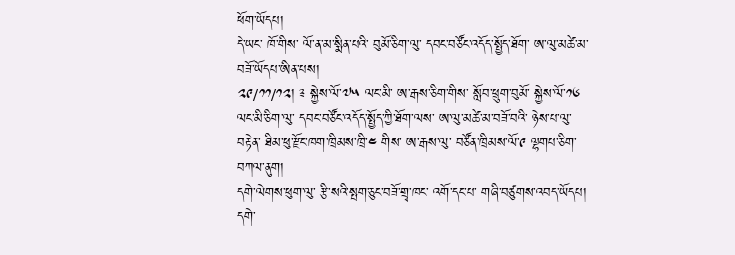ཕོག་ཡོདཔ།
དེ་ཡང་ ཁོ་གིས་ ལོ་ན་མ་སྨིན་པའི་ བུམོ་ཅིག་ལུ་ དབང་བཙོང་འདོད་སྤྱོད་ཐོག་ ཨ་ལུ་མཚེ་མ་བཟོ་ཡོདཔ་ཨིན་པས།
༢༩/༡༡/༡༢། ༉ སྐྱེས་ལོ་༧༥ ལང་མི་ ཨ་རྒས་ཅིག་གིས་ སློབ་ཕྲུག་བུམོ་ སྐྱེས་ལོ་༡༦ ལང་མི་ཅིག་ལུ་ དབང་བཙོང་འདོད་སྤྱོད་ཀྱི་ཐོག་ལས་ ཨ་ལུ་མཚེ་མ་བཟོ་བའི་ ཉེས་པ་ལུ་བརྟེན་ ཐིམ་ཕུ་རྫོང་ཁག་ཁྲིམས་ཁྲི་༤ གིས་ ཨ་རྒས་ལུ་ བཙོན་ཁྲིམས་ལོ་༩ ལྷགཔ་ཅིག་བཀལ་ནུག།
དགེ་ལེགས་ཕུག་ལུ་ རྩི་སའི་སྤག་ཅུང་བཟོ་གྲྭ་ཁང་ འགོ་དང་པ་ གཞི་བཙུགས་འབད་ཡོདཔ།
དགེ་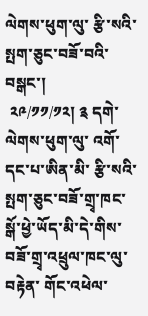ལེགས་ཕུག་ལུ་ རྩི་སའི་སྤག་ཅུང་བཟོ་བའི་བསྒང་།
 ༢༩/༡༡/༡༢། ༉ དགེ་ལེགས་ཕུག་ལུ་ འགོ་དང་པ་ཨིན་མི་ རྩི་སའི་སྤག་ཅུང་བཟོ་གྲྭ་ཁང་ སྒོ་ཕྱེ་ཡོད་མི་དེ་གིས་ བཟོ་གྲྭ་འཕྲུལ་ཁང་ལུ་བརྟེན་ གོང་འཕེལ་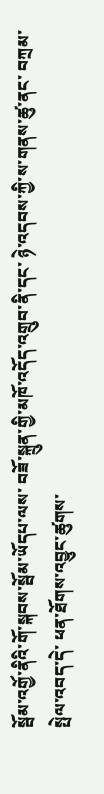སྦོམ་འགྱོ་ནིའི་གོ་སྐབས་སྦོམ་ཡོདཔ་ལས་ བཟོ་སྐྲུན་གྱི་མཁོ་འདོད་འགྲུབ་ནི་དང་ ཉེ་འདབས་ཀྱི་ས་གནས་ཚུ་ནང་ བཀྲམ་སྤེལ་འབད་དེ་ ཕན་ཐོགས་འབྱུང་ཚུགས་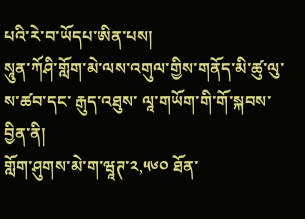པའི་རེ་བ་ཡོདཔ་ཨིན་པས།
སཱུན་ཀོཤི་གློག་མེ་ལས་འགུལ་གྱིས་གནོད་མི་ཚུ་ལུ་ ས་ཚབ་དང་ རྒུད་འཐུས་ ལཱ་གཡོག་གི་གོ་སྐབས་བྱིན་ནི།
གློག་ཤུགས་མེ་ག་ཝཱཊ་༢,༥༦༠ ཐོན་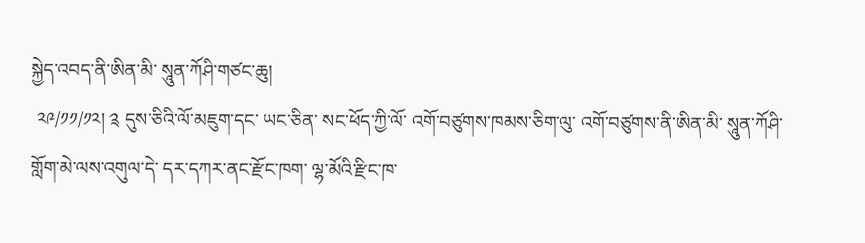སྐྱེད་འབད་ནི་ཨིན་མི་ སཱུན་ཀོཤི་གཙང་ཆུ།
 ༢༩/༡༡/༡༢། ༉ དུས་ཅིའི་ལོ་མཇུག་དང་ ཡང་ཅིན་ སང་ཕོད་ཀྱི་ལོ་ འགོ་བཙུགས་ཁམས་ཅིག་ལུ་ འགོ་བཙུགས་ནི་ཨིན་མི་ སཱུན་ཀོཤི་གློག་མེ་ལས་འགུལ་དེ་ དར་དཀར་ནང་རྫོང་ཁག་ ལྷ་མོའི་རྫིང་ཁ་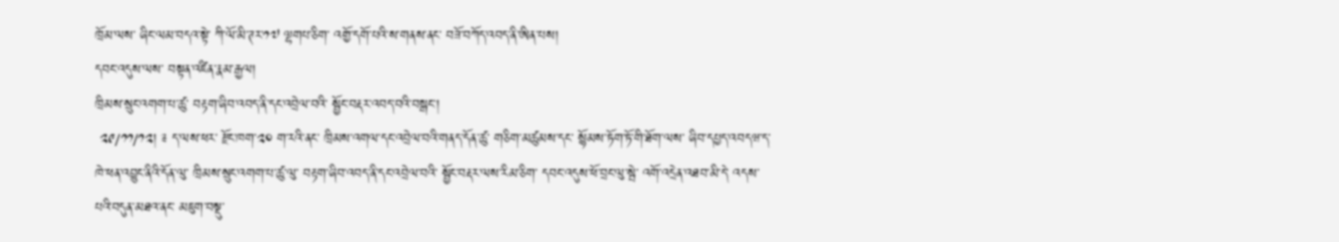ཁྲོམ་ལས་ ཞིང་ལམ་བདའ་སྟེ་ ཀི་ལོ་མི་ཊར་༡༧ ལྷགཔ་ཅིག་ འགྱོ་དགོ་པའི་ས་གནས་ནང་ བཟོ་བཀོད་འབད་ནི་ཨིན་པས།
དབང་འདུས་ལས་ བསྟན་འཛིན་རྣམ་རྒྱལ།
ཁྲིམས་སྲུང་འགག་པ་ཚུ་ བརྟག་ཞིབ་འབད་ནི་དང་འབྲེལ་བའི་ སྦྱོང་བརྡར་འབད་བའི་བསྒང་།
 ༢༩/༡༡/༡༢། ༉ ད་ལས་ཕར་ རྫོང་ཁག་༢༠ ག་རའི་ནང་ ཁྲིམས་འགལ་དང་འབྲེལ་བའི་གནད་དོན་ཚུ་ གཅིག་མཚུམས་དང་ སྙོམས་ཏོག་ཏོ་གི་ཐོག་ལས་ ཞིབ་དཔྱད་འབདཝ་ད་ ཁེ་ཕན་འབྱུང་ནིའི་དོན་ལུ་ ཁྲིམས་སྲུང་འགག་པ་ཚུ་ལུ་ བརྟག་ཞིབ་འབད་ནི་དང་འབྲེལ་བའི་ སྦྱོང་བརྡར་ལས་རིམ་ཅིག་ དབང་འདུས་ཕོ་བྲང་ལུ་སྦེ་ འགོ་འདྲེན་འཐབ་མི་དེ་ འདས་པའི་བདུན་མཐའ་ནང་ མཇུག་བསྡུ་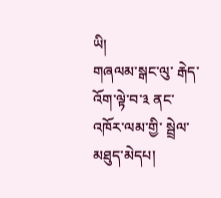ཡི།
གཞལམ་སྒང་ལུ་ རྒེད་འོག་ལྟེ་བ་༣ ནང་ འཁོར་ལམ་གྱི་ སྦྲེལ་མཐུད་མེདཔ།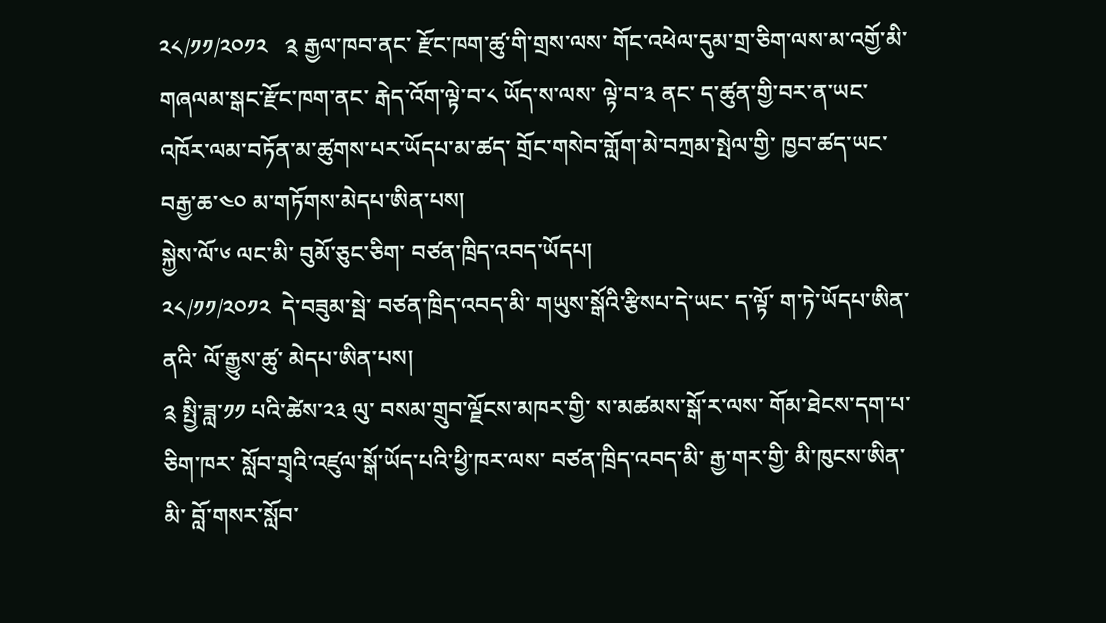༢༨/༡༡/༢༠༡༢   ༉ རྒྱལ་ཁབ་ནང་ རྫོང་ཁག་ཚུ་གི་གྲས་ལས་ གོང་འཕེལ་དུམ་གྲ་ཅིག་ལས་མ་འགྱོ་མི་ གཞལམ་སྒང་རྫོང་ཁག་ནང་ རྒེད་འོག་ལྟེ་བ་༨ ཡོད་ས་ལས་ ལྟེ་བ་༣ ནང་ ད་ཚུན་གྱི་བར་ན་ཡང་ འཁོར་ལམ་བཏོན་མ་ཚུགས་པར་ཡོདཔ་མ་ཚད་ གྲོང་གསེབ་གློག་མེ་བཀྲམ་སྤེལ་གྱི་ ཁྱབ་ཚད་ཡང་ བརྒྱ་ཆ་༤༠ མ་གཏོགས་མེདཔ་ཨིན་པས།
སྐྱེས་ལོ་༦ ལང་མི་ བུམོ་ཅུང་ཅིག་ བཙན་ཁྲིད་འབད་ཡོདཔ།
༢༨/༡༡/༢༠༡༢  དེ་བཟུམ་སྦེ་ བཙན་ཁྲིད་འབད་མི་ གཡུས་སྒོའི་རྩིསཔ་དེ་ཡང་ ད་ལྟོ་ ག་ཏེ་ཡོདཔ་ཨིན་ནའི་ ལོ་རྒྱུས་ཚུ་ མེདཔ་ཨིན་པས།
༉ སྤྱི་ཟླ་༡༡ པའི་ཚེས་༢༣ ལུ་ བསམ་གྲུབ་ལྗོངས་མཁར་གྱི་ ས་མཚམས་སྒོ་ར་ལས་ གོམ་ཐེངས་དག་པ་ཅིག་ཁར་ སློབ་གྲྭའི་འཛུལ་སྒོ་ཡོད་པའི་ཕྱི་ཁར་ལས་ བཙན་ཁྲིད་འབད་མི་ རྒྱ་གར་གྱི་ མི་ཁུངས་ཨིན་མི་ བློ་གསར་སློབ་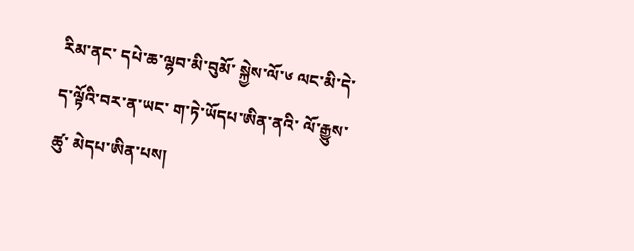རིམ་ནང་ དཔེ་ཆ་ལྷབ་མི་བུམོ་ སྐྱེས་ལོ་༦ ལང་མི་དེ་ ད་ལྟོའི་བར་ན་ཡང་ ག་ཏེ་ཡོདཔ་ཨིན་ནའི་ ལོ་རྒྱུས་ཚུ་ མེདཔ་ཨིན་པས།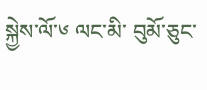སྐྱེས་ལོ་༦ ལང་མི་ བུམོ་ཅུང་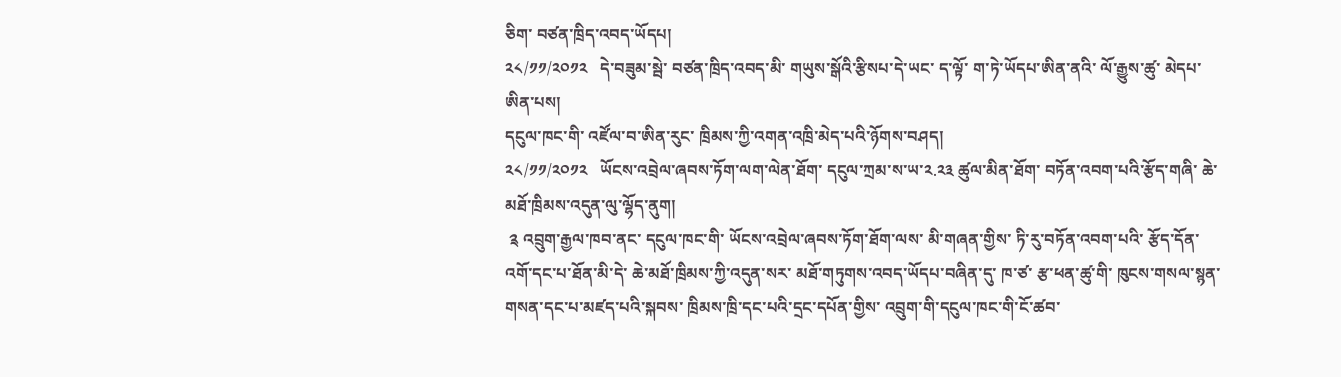ཅིག་ བཙན་ཁྲིད་འབད་ཡོདཔ།
༢༨/༡༡/༢༠༡༢   དེ་བཟུམ་སྦེ་ བཙན་ཁྲིད་འབད་མི་ གཡུས་སྒོའི་རྩིསཔ་དེ་ཡང་ ད་ལྟོ་ ག་ཏེ་ཡོདཔ་ཨིན་ནའི་ ལོ་རྒྱུས་ཚུ་ མེདཔ་ཨིན་པས།
དངུལ་ཁང་གི་ འཛོལ་བ་ཨིན་རུང་ ཁྲིམས་ཀྱི་འགན་འཁྲི་མེད་པའི་ཉོགས་བཤད།
༢༨/༡༡/༢༠༡༢   ཡོངས་འབྲེལ་ཞབས་ཏོག་ལག་ལེན་ཐོག་ དངུལ་ཀྲམ་ས་ཡ་༢.༢༣ ཚུལ་མིན་ཐོག་ བཏོན་འབག་པའི་རྩོད་གཞི་ ཆེ་མཐོ་ཁྲིམས་འདུན་ལུ་ལྷོད་ནུག།
 ༉ འབྲུག་རྒྱལ་ཁབ་ནང་ དངུལ་ཁང་གི་ ཡོངས་འབྲེལ་ཞབས་ཏོག་ཐོག་ལས་ མི་གཞན་གྱིས་ ཏི་རུ་བཏོན་འབག་པའི་ རྩོད་དོན་འགོ་དང་པ་ཐོན་མི་དེ་ ཆེ་མཐོ་ཁྲིམས་ཀྱི་འདུན་སར་ མཐོ་གཏུགས་འབད་ཡོདཔ་བཞིན་དུ་ ཁ་ཙ་ རྩ་ཕན་ཚུ་གི་ ཁུངས་གསལ་སྙན་གསན་དང་པ་མཛད་པའི་སྐབས་ ཁྲིམས་ཁྲི་དང་པའི་དྲང་དཔོན་གྱིས་ འབྲུག་གི་དངུལ་ཁང་གི་ངོ་ཚབ་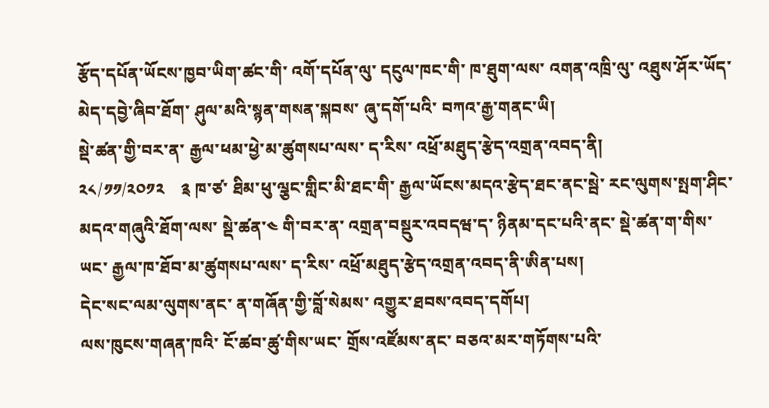རྩོད་དཔོན་ཡོངས་ཁྱབ་ཡིག་ཚང་གི་ འགོ་དཔོན་ལུ་ དངུལ་ཁང་གི་ ཁ་ཐུག་ལས་ འགན་འཁྲི་ལུ་ འཐུས་ཤོར་ཡོད་མེད་དབྱེ་ཞིབ་ཐོག་ ཤུལ་མའི་སྙན་གསན་སྐབས་ ཞུ་དགོ་པའི་ བཀའ་རྒྱ་གནང་ཡི།
སྡེ་ཚན་གྱི་བར་ན་ རྒྱལ་ཕམ་ཕྱེ་མ་ཚུགསཔ་ལས་ ད་རིས་ འཕྲོ་མཐུད་རྩེད་འགྲན་འབད་ནི།
༢༨/༡༡/༢༠༡༢    ༉ ཁ་ཙ་ ཐིམ་ཕུ་ལྕང་གླིང་མི་ཐང་གི་ རྒྱལ་ཡོངས་མདའ་རྩེད་ཐང་ནང་སྦེ་ རང་ལུགས་སྤག་ཤིང་མདའ་གཞུའི་ཐོག་ལས་ སྡེ་ཚན་༤ གི་བར་ན་ འགྲན་བསྡུར་འབདཝ་ད་ ཉིནམ་དང་པའི་ནང་ སྡེ་ཚན་ག་གིས་ཡང་ རྒྱལ་ཁ་ཐོབ་མ་ཚུགསཔ་ལས་ ད་རིས་ འཕྲོ་མཐུད་རྩེད་འགྲན་འབད་ནི་ཨིན་པས།
དེང་སང་ལམ་ལུགས་ནང་ ན་གཞོན་གྱི་བློ་སེམས་ འགྱུར་ཐབས་འབད་དགོཔ།
ལས་ཁུངས་གཞན་ཁའི་ ངོ་ཚབ་ཚུ་གིས་ཡང་ གྲོས་འཛོམས་ནང་ བཅའ་མར་གཏོགས་པའི་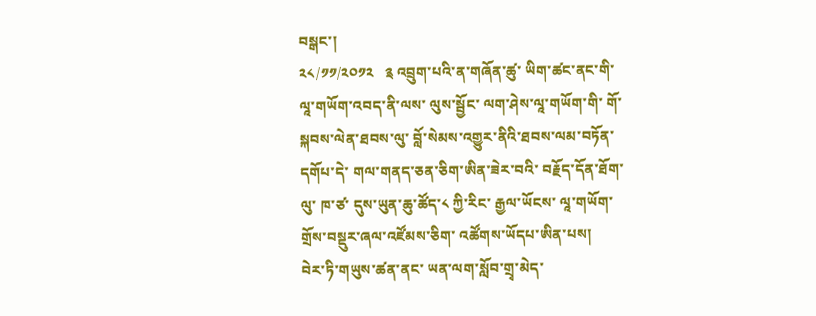བསྒང་།
༢༨/༡༡/༢༠༡༢   ༉ འབྲུག་པའི་ན་གཞོན་ཚུ་ ཡིག་ཚང་ནང་གི་ལཱ་གཡོག་འབད་ནི་ལས་ ལུས་སྦྱོང་ ལག་ཤེས་ལཱ་གཡོག་གི་ གོ་སྐབས་ལེན་ཐབས་ལུ་ བློ་སེམས་འགྱུར་ནིའི་ཐབས་ལམ་བཏོན་དགོཔ་དེ་ གལ་གནད་ཅན་ཅིག་ཨིན་ཟེར་བའི་ བརྗོད་དོན་ཐོག་ལུ་ ཁ་ཙ་ དུས་ཡུན་ཆུ་ཚོད་༨ ཀྱི་རིང་ རྒྱལ་ཡོངས་ ལཱ་གཡོག་གྲོས་བསྡུར་ཞལ་འཛོམས་ཅིག་ འཚོགས་ཡོདཔ་ཨིན་པས།
བེར་ཏི་གཡུས་ཚན་ནང་ ཡན་ལག་སློབ་གྲྭ་མེད་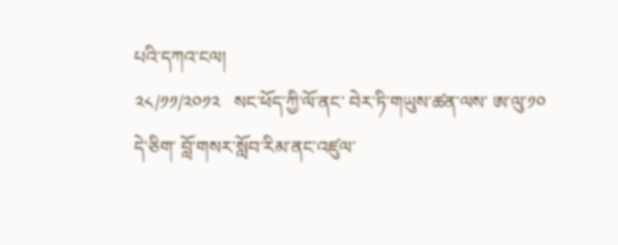པའི་དཀའ་ངལ།
༢༨/༡༡/༢༠༡༢   སང་ཕོད་ཀྱི་ལོ་ནང་ བེར་ཏི་གཡུས་ཚན་ལས་ ཨ་ལུ་༡༠ དེ་ཅིག་ བློ་གསར་སློབ་རིམ་ནང་འཛུལ་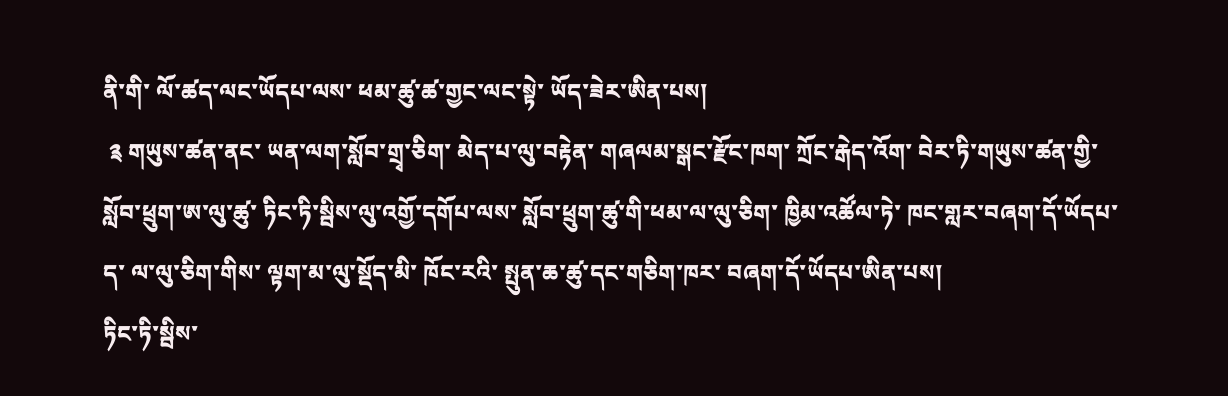ནི་གི་ ལོ་ཚད་ལང་ཡོདཔ་ལས་ ཕམ་ཚུ་ཚ་གྱང་ལང་སྟེ་ ཡོད་ཟེར་ཨིན་པས།
 ༉ གཡུས་ཚན་ནང་ ཡན་ལག་སློབ་གྲྭ་ཅིག་ མེད་པ་ལུ་བརྟེན་ གཞལམ་སྒང་རྫོང་ཁག་ ཀྲོང་རྒེད་འོག་ བེར་ཏི་གཡུས་ཚན་གྱི་ སློབ་ཕྲུག་ཨ་ལུ་ཚུ་ ཏིང་ཏི་སྦིས་ལུ་འགྱོ་དགོཔ་ལས་ སློབ་ཕྲུག་ཚུ་གི་ཕམ་ལ་ལུ་ཅིག་ ཁྱིམ་འཚོལ་ཏེ་ ཁང་གླར་བཞག་དོ་ཡོདཔ་ད་ ལ་ལུ་ཅིག་གིས་ ལྟག་མ་ལུ་སྡོད་མི་ ཁོང་རའི་ སྤུན་ཆ་ཚུ་དང་གཅིག་ཁར་ བཞག་དོ་ཡོདཔ་ཨིན་པས།
ཏིང་ཏི་སྦིས་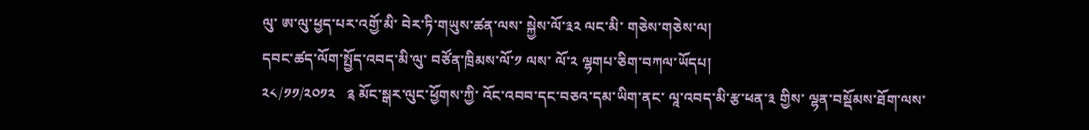ལུ་ ཨ་ལུ་ཕྱད་པར་འགྱོ་མི་ བེར་ཏི་གཡུས་ཚན་ལས་ སྐྱེས་ལོ་༣༢ ལང་མི་ གཅེས་གཅེས་ལ།
དབང་ཚད་ལོག་སྤྱོད་འབད་མི་ལུ་ བཙོན་ཁྲིམས་ལོ་༡ ལས་ ལོ་༢ ལྷགཔ་ཅིག་བཀལ་ཡོདཔ།
༢༨/༡༡/༢༠༡༢   ༉ མོང་སྒར་ལུང་ཕྱོགས་ཀྱི་ འོང་འབབ་དང་བཅའ་དམ་ཡིག་ནང་ ལཱ་འབད་མི་རྩ་ཕན་༣ གྱིས་ ལྷན་བསྡོམས་ཐོག་ལས་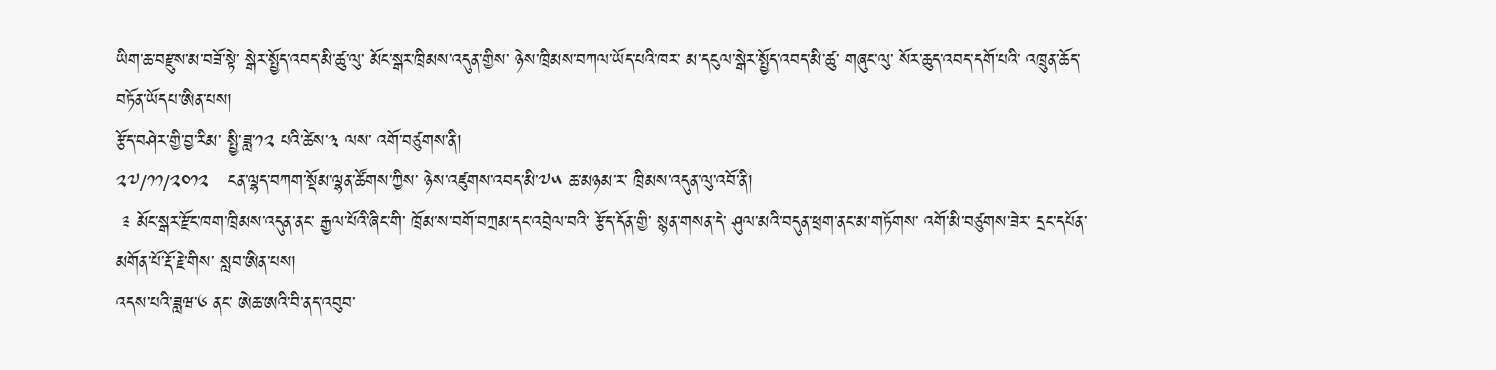ཡིག་ཆ་བརྫུས་མ་བཟོ་སྟེ་ སྒེར་སྤྱོད་འབད་མི་ཚུ་ལུ་ མོང་སྒར་ཁྲིམས་འདུན་གྱིས་ ཉེས་ཁྲིམས་བཀལ་ཡོད་པའི་ཁར་ མ་དངུལ་སྒེར་སྤྱོད་འབད་མི་ཚུ་ གཞུང་ལུ་ སོར་ཆུད་འབད་དགོ་པའི་ འཁྲུན་ཆོད་བཏོན་ཡོདཔ་ཨིན་པས།
རྩོད་བཤེར་གྱི་བྱ་རིམ་ སྤྱི་ཟླ་༡༢ པའི་ཚེས་༣ ལས་ འགོ་བཙུགས་ནི།
༢༧/༡༡/༢༠༡༢   ངན་ལྷད་བཀག་སྡོམ་ལྷན་ཚོགས་ཀྱིས་ ཉེས་འཛུགས་འབད་མི་༧༥ ཆ་མཉམ་ར་ ཁྲིམས་འདུན་ལུ་འབོ་ནི།
 ༉ མོང་སྒར་རྫོང་ཁག་ཁྲིམས་འདུན་ནང་ རྒྱལ་པོའི་ཞིང་གི་ ཁྲོམ་ས་བགོ་བཀྲམ་དང་འབྲེལ་བའི་ རྩོད་དོན་གྱི་ སྙན་གསན་དེ་ ཤུལ་མའི་བདུན་ཕྲག་ནང་མ་གཏོགས་ འགོ་མི་བཙུགས་ཟེར་ དྲང་དཔོན་མགོན་པོ་རྡོ་རྗེ་གིས་ སླབ་ཨིན་པས།
འདས་པའི་ཟླཝ་༦ ནང་ ཨེཆ་ཨའི་བི་ནད་འབུབ་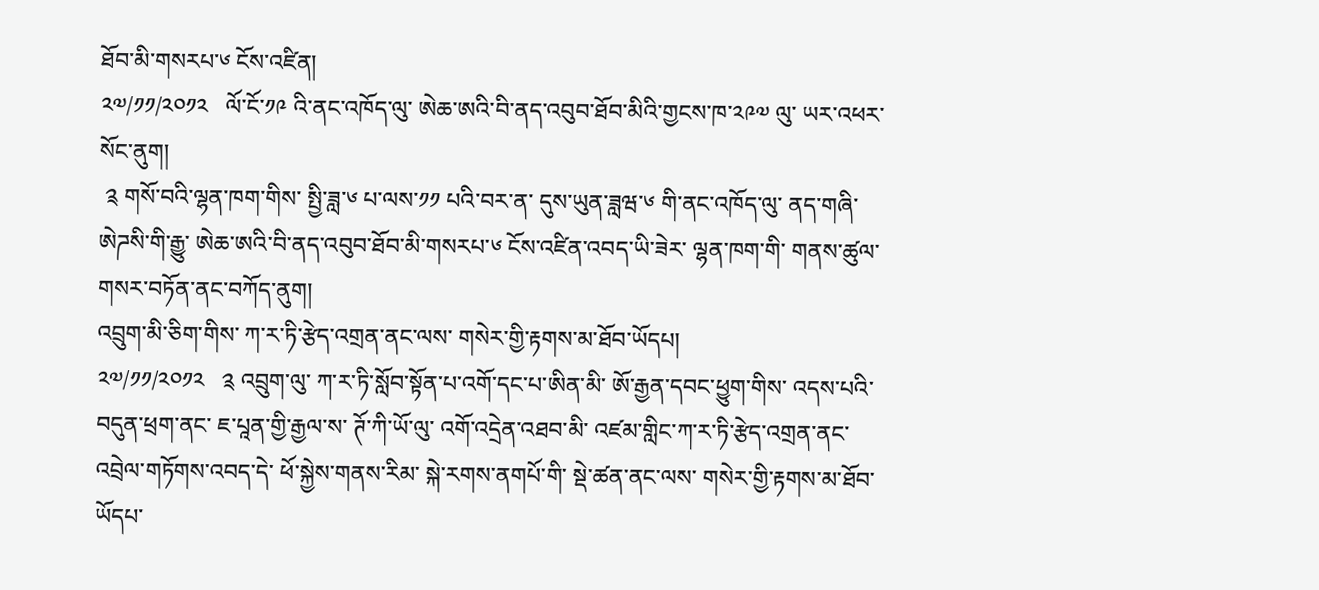ཐོབ་མི་གསརཔ་༦ ངོས་འཛིན།
༢༧/༡༡/༢༠༡༢   ལོ་ངོ་༡༩ འི་ནང་འཁོད་ལུ་ ཨེཆ་ཨའི་བི་ནད་འབུབ་ཐོབ་མིའི་གྱངས་ཁ་༢༩༧ ལུ་ ཡར་འཕར་སོང་ནུག།
 ༉ གསོ་བའི་ལྷན་ཁག་གིས་ སྤྱི་ཟླ་༦ པ་ལས་༡༡ པའི་བར་ན་ དུས་ཡུན་ཟླཝ་༦ གི་ནང་འཁོད་ལུ་ ནད་གཞི་ཨེཌསི་གི་རྒྱུ་ ཨེཆ་ཨའི་བི་ནད་འབུབ་ཐོབ་མི་གསརཔ་༦ ངོས་འཛིན་འབད་ཡི་ཟེར་ ལྷན་ཁག་གི་ གནས་ཚུལ་གསར་བཏོན་ནང་བཀོད་ནུག།
འབྲུག་མི་ཅིག་གིས་ ཀ་ར་ཏི་རྩེད་འགྲན་ནང་ལས་ གསེར་གྱི་རྟགས་མ་ཐོབ་ཡོདཔ།
༢༧/༡༡/༢༠༡༢   ༉ འབྲུག་ལུ་ ཀ་ར་ཏི་སློབ་སྟོན་པ་འགོ་དང་པ་ཨིན་མི་ ཨོ་རྒྱན་དབང་ཕྱུག་གིས་ འདས་པའི་བདུན་ཕྲག་ནང་ ཇ་པཱན་གྱི་རྒྱལ་ས་ ཊོ་ཀི་ཡོ་ལུ་ འགོ་འདྲེན་འཐབ་མི་ འཛམ་གླིང་ཀ་ར་ཏི་རྩེད་འགྲན་ནང་ འབྲེལ་གཏོགས་འབད་དེ་ ཕོ་སྐྱེས་གནས་རིམ་ སྐེ་རགས་ནགཔོ་གི་ སྡེ་ཚན་ནང་ལས་ གསེར་གྱི་རྟགས་མ་ཐོབ་ཡོདཔ་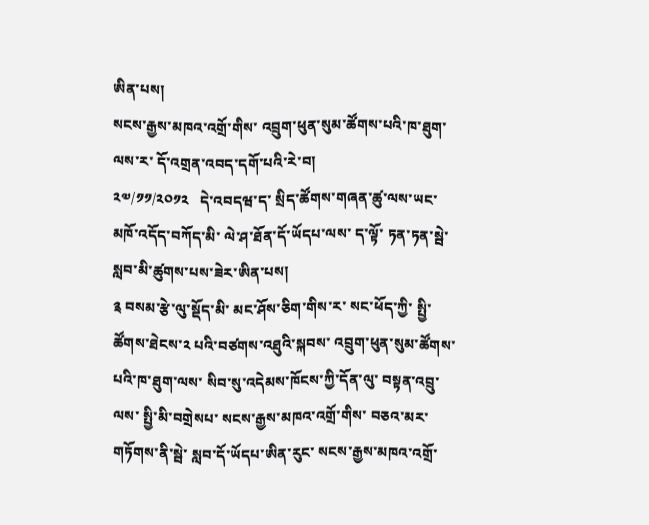ཨིན་པས།
སངས་རྒྱས་མཁའ་འགྲོ་གིས་ འབྲུག་ཕུན་སུམ་ཚོགས་པའི་ཁ་ཐུག་ལས་ར་ དོ་འགྲན་འབད་དགོ་པའི་རེ་བ།
༢༧/༡༡/༢༠༡༢   དེ་འབདཝ་ད་ སྲིད་ཚོགས་གཞན་ཚུ་ལས་ཡང་ མཁོ་འདོད་བཀོད་མི་ ལེ་ཤ་ཐོན་དོ་ཡོདཔ་ལས་ ད་ལྟོ་ ཏན་ཏན་སྦེ་ སླབ་མི་ཚུགས་པས་ཟེར་ཨིན་པས།
༉ བསམ་རྩེ་ལུ་སྡོད་མི་ མང་ཤོས་ཅིག་གིས་ར་ སང་ཕོད་ཀྱི་ སྤྱི་ཚོགས་ཐེངས་༢ པའི་བཙགས་འཐུའི་སྐབས་ འབྲུག་ཕུན་སུམ་ཚོགས་པའི་ཁ་ཐུག་ལས་ སིབ་སུ་འདེམས་ཁོངས་ཀྱི་དོན་ལུ་ བསྟན་འབྲུ་ལས་ སྤྱི་མི་བགྲེསཔ་ སངས་རྒྱས་མཁའ་འགྲོ་གིས་ བཅའ་མར་གཏོགས་ནི་སྦེ་ སླབ་དོ་ཡོདཔ་ཨིན་རུང་ སངས་རྒྱས་མཁའ་འགྲོ་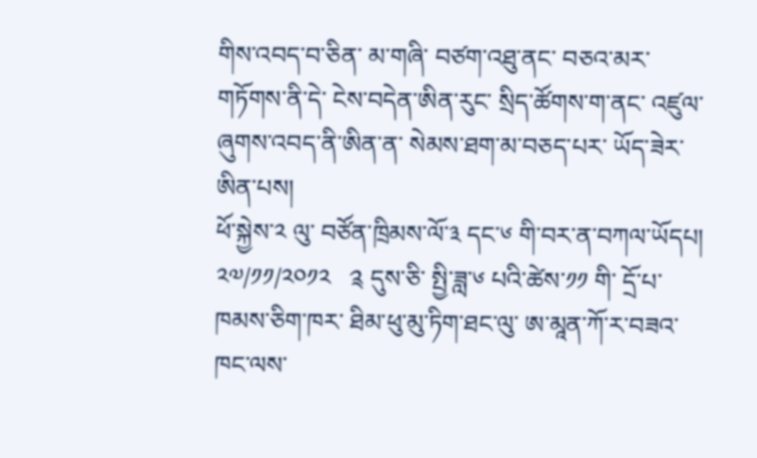གིས་འབད་བ་ཅིན་ མ་གཞི་ བཙག་འཐུ་ནང་ བཅའ་མར་གཏོགས་ནི་དེ་ ངེས་བདེན་ཨིན་རུང་ སྲིད་ཚོགས་ག་ནང་ འཛུལ་ཞུགས་འབད་ནི་ཨིན་ན་ སེམས་ཐག་མ་བཅད་པར་ ཡོད་ཟེར་ཨིན་པས།
ཕོ་སྐྱེས་༢ ལུ་ བཙོན་ཁྲིམས་ལོ་༣ དང་༦ གི་བར་ན་བཀལ་ཡོདཔ།
༢༧/༡༡/༢༠༡༢   ༉ དུས་ཅི་ སྤྱི་ཟླ་༦ པའི་ཚེས་༡༡ གི་ དྲོ་པ་ཁམས་ཅིག་ཁར་ ཐིམ་ཕུ་མུ་ཏིག་ཐང་ལུ་ ཨ་མཱན་ཀོ་ར་བཟའ་ཁང་ལས་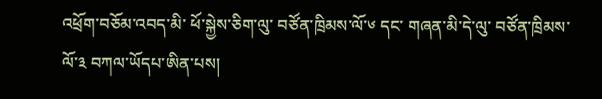འཕྲོག་བཅོམ་འབད་མི་ ཕོ་སྐྱེས་ཅིག་ལུ་ བཙོན་ཁྲིམས་ལོ་༦ དང་ གཞན་མི་དེ་ལུ་ བཙོན་ཁྲིམས་ལོ་༣ བཀལ་ཡོདཔ་ཨིན་པས།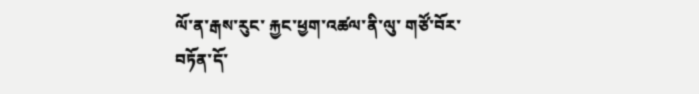ལོ་ན་རྒས་རུང་ རྐྱང་ཕྱག་འཚལ་ནི་ལུ་ གཙོ་བོར་བཏོན་དོ་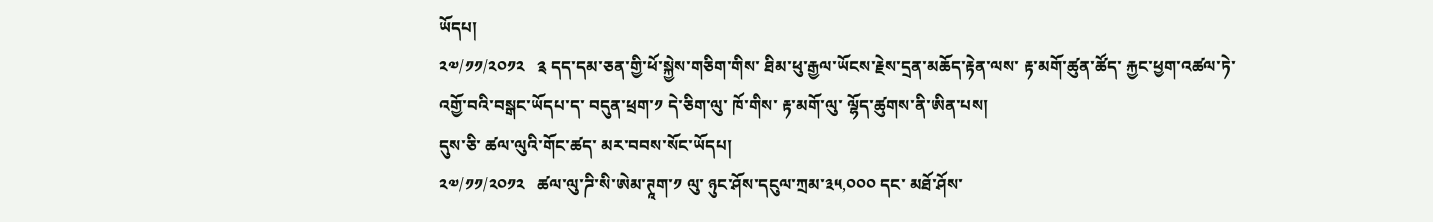ཡོདཔ།
༢༧/༡༡/༢༠༡༢   ༉ དད་དམ་ཅན་གྱི་ཕོ་སྐྱེས་གཅིག་གིས་ ཐིམ་ཕུ་རྒྱལ་ཡོངས་རྗེས་དྲན་མཆོད་རྟེན་ལས་ རྟ་མགོ་ཚུན་ཚོད་ རྐྱང་ཕྱག་འཚལ་ཏེ་ འགྱོ་བའི་བསྒང་ཡོདཔ་ད་ བདུན་ཕྲག་༡ དེ་ཅིག་ལུ་ ཁོ་གིས་ རྟ་མགོ་ལུ་ ལྷོད་ཚུགས་ནི་ཨིན་པས།
དུས་ཅི་ ཚལ་ལུའི་གོང་ཚད་ མར་བབས་སོང་ཡོདཔ།
༢༧/༡༡/༢༠༡༢   ཚལ་ལུ་ཌི་སི་ཨེམ་ཊཱག་༡ ལུ་ ཉུང་ཤོས་དངུལ་ཀྲམ་༣༥,༠༠༠ དང་ མཐོ་ཤོས་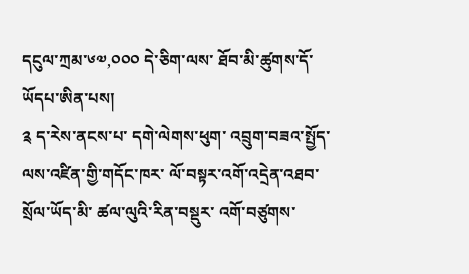དངུལ་ཀྲམ་༦༧,༠༠༠ དེ་ཅིག་ལས་ ཐོབ་མི་ཚུགས་དོ་ཡོདཔ་ཨིན་པས།
༉ ད་རེས་ནངས་པ་ དགེ་ལེགས་ཕུག་ འབྲུག་བཟའ་སྤྱོད་ལས་འཛིན་གྱི་གདོང་ཁར་ ལོ་བསྟར་འགོ་འདྲེན་འཐབ་སྲོལ་ཡོད་མི་ ཚལ་ལུའི་རིན་བསྡུར་ འགོ་བཙུགས་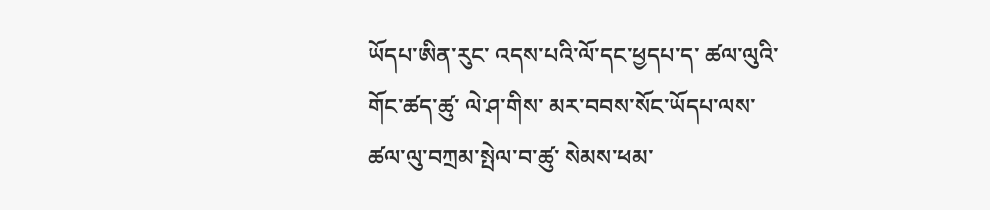ཡོདཔ་ཨིན་རུང་ འདས་པའི་ལོ་དང་ཕྱདཔ་ད་ ཚལ་ལུའི་གོང་ཚད་ཚུ་ ལེ་ཤ་གིས་ མར་བབས་སོང་ཡོདཔ་ལས་ ཚལ་ལུ་བཀྲམ་སྤེལ་བ་ཚུ་ སེམས་ཕམ་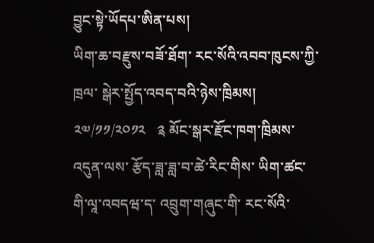བྱུང་སྟེ་ཡོདཔ་ཨིན་པས།
ཡིག་ཆ་བརྫུས་བཟོ་ཐོག་ རང་སོའི་འབབ་ཁུངས་ཀྱི་ཁྲལ་ སྒེར་སྤྱོད་འབད་བའི་ཉེས་ཁྲིམས།
༢༧/༡༡/༢༠༡༢   ༉ མོང་སྒར་རྫོང་ཁག་ཁྲིམས་འདུན་ལས་ རྩོད་ཟླ་ཟླ་བ་ཚེ་རིང་གིས་ ཡིག་ཚང་གི་ལཱ་འབདཝ་ད་ འབྲུག་གཞུང་གི་ རང་སོའི་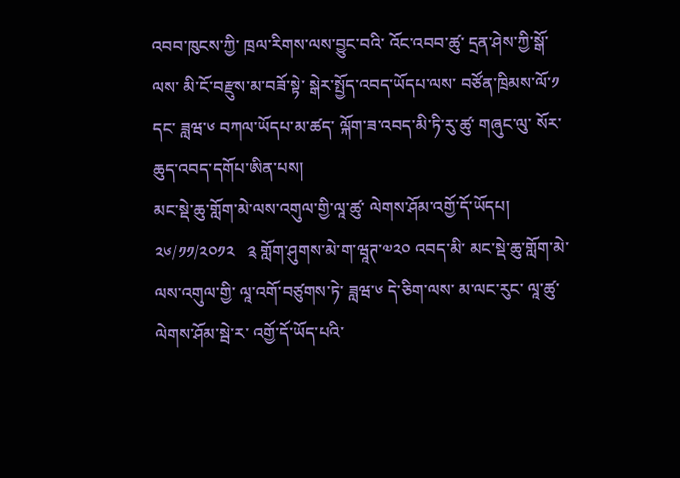འབབ་ཁུངས་ཀྱི་ ཁྲལ་རིགས་ལས་བྱུང་བའི་ འོང་འབབ་ཚུ་ དྲན་ཤེས་ཀྱི་སྒོ་ལས་ མི་ངོ་བརྫུས་མ་བཟོ་སྟེ་ སྒེར་སྤྱོད་འབད་ཡོདཔ་ལས་ བཙོན་ཁྲིམས་ལོ་༡ དང་ ཟླཝ་༦ བཀལ་ཡོདཔ་མ་ཚད་ ལྐོག་ཟ་འབད་མི་ཏི་རུ་ཚུ་ གཞུང་ལུ་ སོར་ཆུད་འབད་དགོཔ་ཨིན་པས།
མང་སྡེ་ཆུ་གློག་མེ་ལས་འགུལ་གྱི་ལཱ་ཚུ་ ལེགས་ཤོམ་འགྱོ་དོ་ཡོདཔ།
༢༦/༡༡/༢༠༡༢   ༉ གློག་ཤུགས་མེ་ག་ཝཱཊ་༧༢༠ འབད་མི་ མང་སྡེ་ཆུ་གློག་མེ་ལས་འགུལ་གྱི་ ལཱ་འགོ་བཙུགས་ཏེ་ ཟླཝ་༦ དེ་ཅིག་ལས་ མ་ལང་རུང་ ལཱ་ཚུ་ ལེགས་ཤོམ་སྦེ་ར་ འགྱོ་དོ་ཡོད་པའི་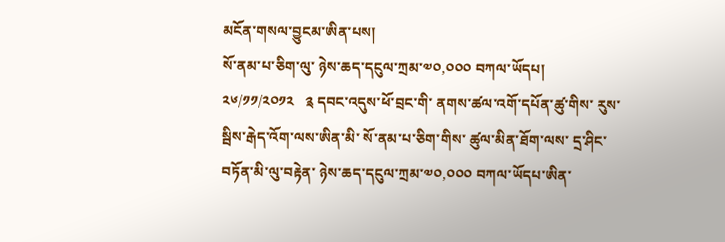མངོན་གསལ་བྱུངམ་ཨིན་པས།
སོ་ནམ་པ་ཅིག་ལུ་ ཉེས་ཆད་དངུལ་ཀྲམ་༧༠,༠༠༠ བཀལ་ཡོདཔ།
༢༦/༡༡/༢༠༡༢   ༉ དབང་འདུས་ཕོ་བྲང་གི་ ནགས་ཚལ་འགོ་དཔོན་ཚུ་གིས་ རུས་སྦིས་རྒེད་འོག་ལས་ཨིན་མི་ སོ་ནམ་པ་ཅིག་གིས་ ཚུལ་མིན་ཐོག་ལས་ དྲ་ཤིང་བཏོན་མི་ལུ་བརྟེན་ ཉེས་ཆད་དངུལ་ཀྲམ་༧༠,༠༠༠ བཀལ་ཡོདཔ་ཨིན་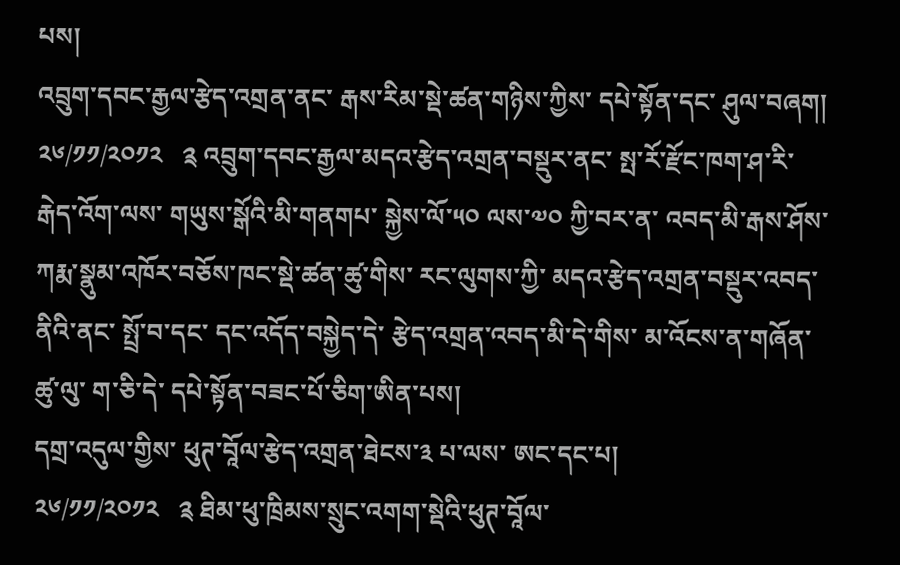པས།
འབྲུག་དབང་རྒྱལ་རྩེད་འགྲན་ནང་ རྒས་རིམ་སྡེ་ཚན་གཉིས་ཀྱིས་ དཔེ་སྟོན་དང་ ཤུལ་བཞག།
༢༦/༡༡/༢༠༡༢   ༉ འབྲུག་དབང་རྒྱལ་མདའ་རྩེད་འགྲན་བསྡུར་ནང་ སྤ་རོ་རྫོང་ཁག་ཤ་རི་རྒེད་འོག་ལས་ གཡུས་སྒོའི་མི་གནགཔ་ སྐྱེས་ལོ་༥༠ ལས་༧༠ ཀྱི་བར་ན་ འབད་མི་རྒས་ཤོས་ ཀརྨ་སྣུམ་འཁོར་བཅོས་ཁང་སྡེ་ཚན་ཚུ་གིས་ རང་ལུགས་ཀྱི་ མདའ་རྩེད་འགྲན་བསྡུར་འབད་ནིའི་ནང་ སྤྲོ་བ་དང་ དང་འདོད་བསྐྱེད་དེ་ རྩེད་འགྲན་འབད་མི་དེ་གིས་ མ་འོངས་ན་གཞོན་ཚུ་ལུ་ ག་ཅི་དེ་ དཔེ་སྟོན་བཟང་པོ་ཅིག་ཨིན་པས།
དགྲ་འདུལ་གྱིས་ ཕུཊ་བཱོལ་རྩེད་འགྲན་ཐེངས་༣ པ་ལས་ ཨང་དང་པ།
༢༦/༡༡/༢༠༡༢   ༉ ཐིམ་ཕུ་ཁྲིམས་སྲུང་འགག་སྡེའི་ཕུཊ་བཱོལ་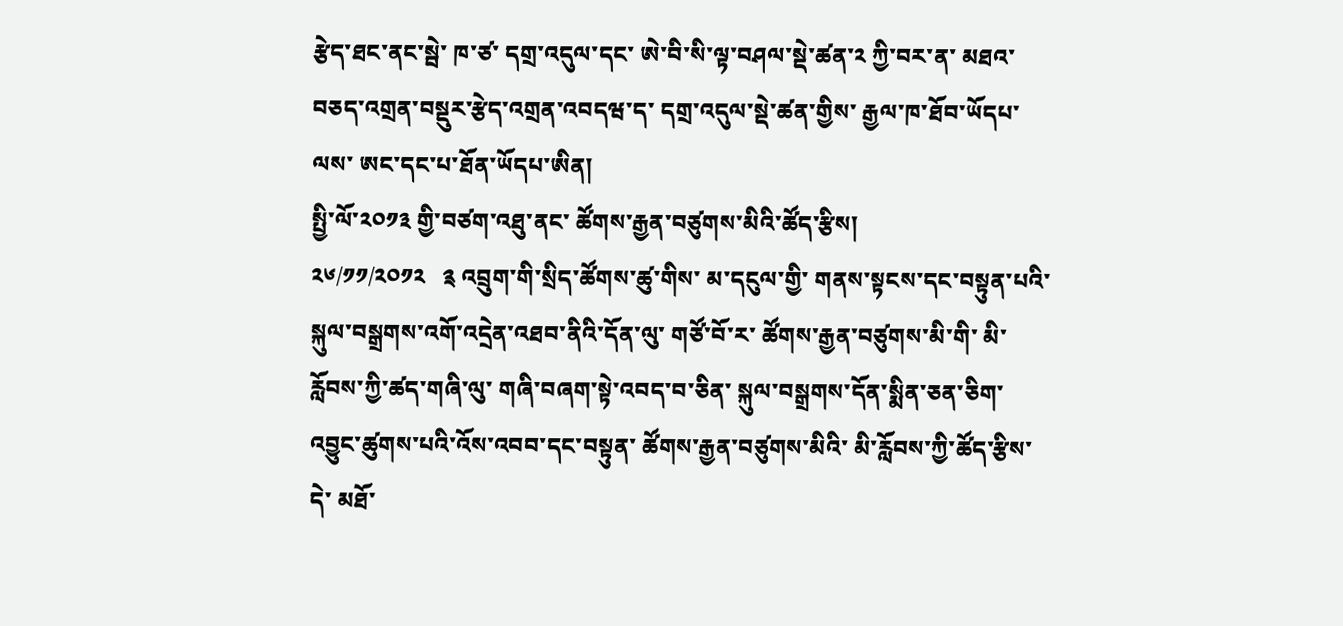རྩེད་ཐང་ནང་སྦེ་ ཁ་ཙ་ དགྲ་འདུལ་དང་ ཨེ་བི་སི་ལྟ་བཤལ་སྡེ་ཚན་༢ ཀྱི་བར་ན་ མཐའ་བཅད་འགྲན་བསྡུར་རྩེད་འགྲན་འབདཝ་ད་ དགྲ་འདུལ་སྡེ་ཚན་གྱིས་ རྒྱལ་ཁ་ཐོབ་ཡོདཔ་ལས་ ཨང་དང་པ་ཐོན་ཡོདཔ་ཨིན།
སྤྱི་ལོ་༢༠༡༣ གྱི་བཙག་འཐུ་ནང་ ཚོགས་རྒྱན་བཙུགས་མིའི་ཚོད་རྩིས།
༢༦/༡༡/༢༠༡༢   ༉ འབྲུག་གི་སྲིད་ཚོགས་ཚུ་གིས་ མ་དངུལ་གྱི་ གནས་སྟངས་དང་བསྟུན་པའི་ སྐུལ་བསྒྲགས་འགོ་འདྲེན་འཐབ་ནིའི་དོན་ལུ་ གཙོ་བོ་ར་ ཚོགས་རྒྱན་བཙུགས་མི་གི་ མི་རློབས་ཀྱི་ཚད་གཞི་ལུ་ གཞི་བཞག་སྟེ་འབད་བ་ཅིན་ སྐུལ་བསྒྲགས་དོན་སྨིན་ཅན་ཅིག་ འབྱུང་ཚུགས་པའི་འོས་འབབ་དང་བསྟུན་ ཚོགས་རྒྱན་བཙུགས་མིའི་ མི་རློབས་ཀྱི་ཚོད་རྩིས་དེ་ མཐོ་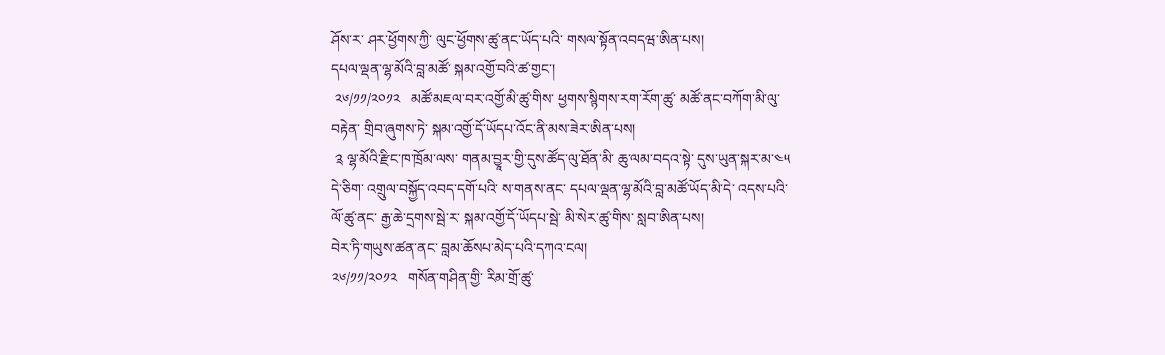ཤོས་ར་ ཤར་ཕྱོགས་ཀྱི་ ལུང་ཕྱོགས་ཚུ་ནང་ཡོད་པའི་ གསལ་སྟོན་འབདཝ་ཨིན་པས།
དཔལ་ལྡན་ལྷ་མོའི་བླ་མཚོ་ སྐམ་འགྱོ་བའི་ཚ་གྱང་།
 ༢༦/༡༡/༢༠༡༢   མཚོ་མཇལ་བར་འགྱོ་མི་ཚུ་གིས་ ཕྱགས་སྙིགས་རག་རོག་ཚུ་ མཚོ་ནང་བཀོག་མི་ལུ་བརྟེན་ གྲིབ་ཞུགས་ཏེ་ སྐམ་འགྱོ་དོ་ཡོདཔ་འོང་ནི་མས་ཟེར་ཨིན་པས།
 ༉ ལྷ་མོའི་རྫིང་ཁ་ཁྲོམ་ལས་ གནམ་བྱཱར་གྱི་དུས་ཚོད་ལུ་ཐོན་མི་ ཆུ་ལམ་བདའ་སྟེ་ དུས་ཡུན་སྐར་མ་༤༥ དེ་ཅིག་ འགྲུལ་བསྐྱོད་འབད་དགོ་པའི་ ས་གནས་ནང་ དཔལ་ལྡན་ལྷ་མོའི་བླ་མཚོ་ཡོད་མི་དེ་ འདས་པའི་ལོ་ཚུ་ནང་ རྒྱ་ཆེ་དྲགས་སྦེ་ར་ སྐམ་འགྱོ་དོ་ཡོདཔ་སྦེ་ མི་སེར་ཚུ་གིས་ སླབ་ཨིན་པས།
བེར་ཏི་གཡུས་ཚན་ནང་ བླམ་ཆོསཔ་མེད་པའི་དཀའ་ངལ།
༢༦/༡༡/༢༠༡༢   གསོན་གཤིན་གྱི་ རིམ་གྲོ་ཚུ་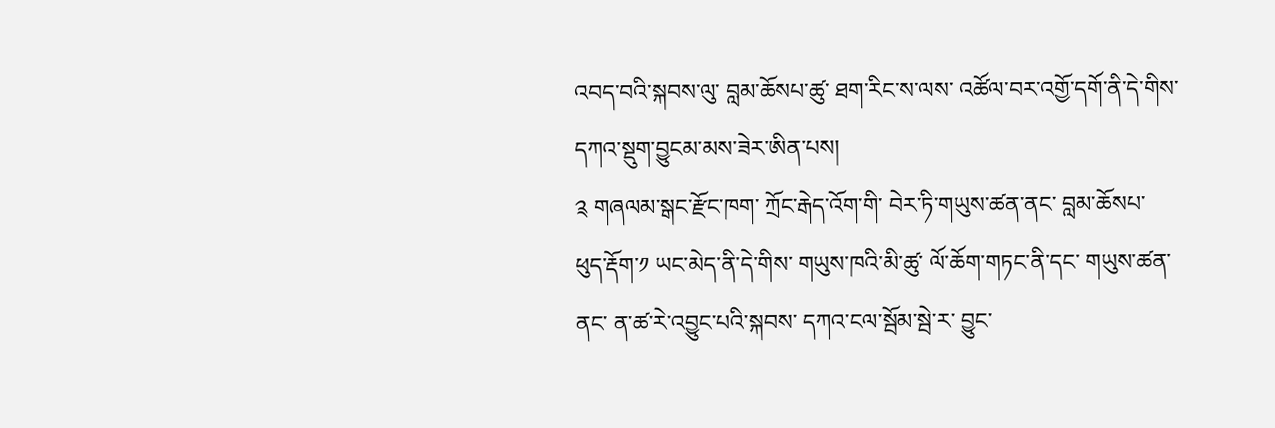འབད་བའི་སྐབས་ལུ་ བླམ་ཆོསཔ་ཚུ་ ཐག་རིང་ས་ལས་ འཚོལ་བར་འགྱོ་དགོ་ནི་དེ་གིས་ དཀའ་སྡུག་བྱུངམ་མས་ཟེར་ཨིན་པས།
༉ གཞལམ་སྒང་རྫོང་ཁག་ ཀྲོང་རྒེད་འོག་གི་ བེར་ཏི་གཡུས་ཚན་ནང་ བླམ་ཆོསཔ་ ཕུད་རྡོག་༡ ཡང་མེད་ནི་དེ་གིས་ གཡུས་ཁའི་མི་ཚུ་ ལོ་ཆོག་གཏང་ནི་དང་ གཡུས་ཚན་ནང་ ན་ཚ་རེ་འབྱུང་པའི་སྐབས་ དཀའ་ངལ་སྦོམ་སྦེ་ར་ བྱུང་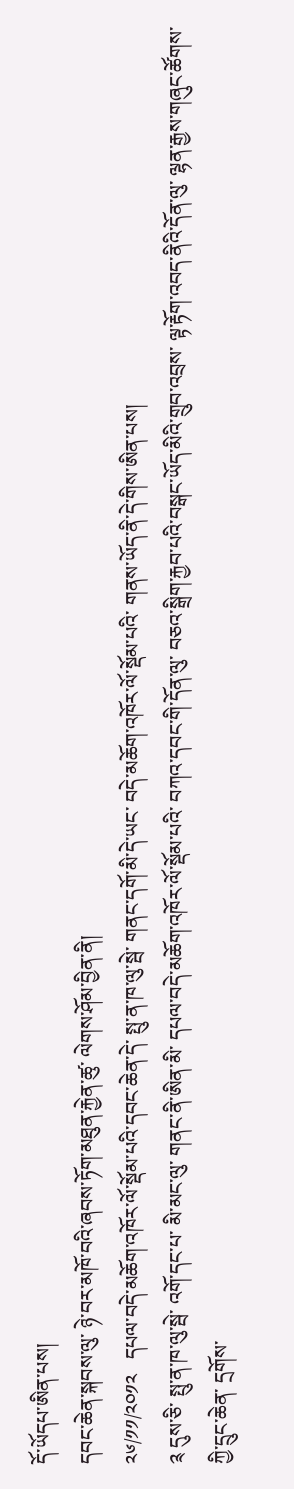དོ་ཡོདཔ་ཨིན་པས།
དབང་ཆེན་སྐབས་ལུ་ ཉེ་བར་མཁོ་བའི་ཞབས་ཏོག་མཐུན་རྐྱེན་ཚུ་ ལེགས་ཤོམ་བྱིན་ནི།
༢༦/༡༡/༢༠༡༢   དཔལ་བདེ་མཆོག་འཁོར་ལོ་སྡོམ་པའི་དབང་ཆེན་དེ་ སྤུ་ན་ཁ་ལུ་སྦེ་ གནང་དགོ་མི་དེ་ཡང་ བདེ་མཆོག་འཁོར་ལོ་སྡོམ་པའི་ གནས་ཡོད་ནི་དེ་གིས་ཨིན་པས།
༉ དུས་ཅི་ སྤུ་ན་ཁ་ལུ་སྦེ་ འགོ་དང་པ་ མི་མང་ལུ་ གནང་ནི་ཨིན་མི་ དཔལ་བདེ་མཆོག་འཁོར་ལོ་སྡོམ་པའི་ བཀའ་དབང་གི་དོན་ལུ་ བཅའ་སྒྲིག་རྐྱབ་པའི་བསྒང་ཡོད་མིའི་གྲུབ་འབྲས་ ལྟ་རྟོག་འབད་ནིའི་དོན་ལུ་ ལྷན་རྒྱས་གཞུང་ཚོགས་ཀྱི་དྲུང་ཆེན་ དྲགོས་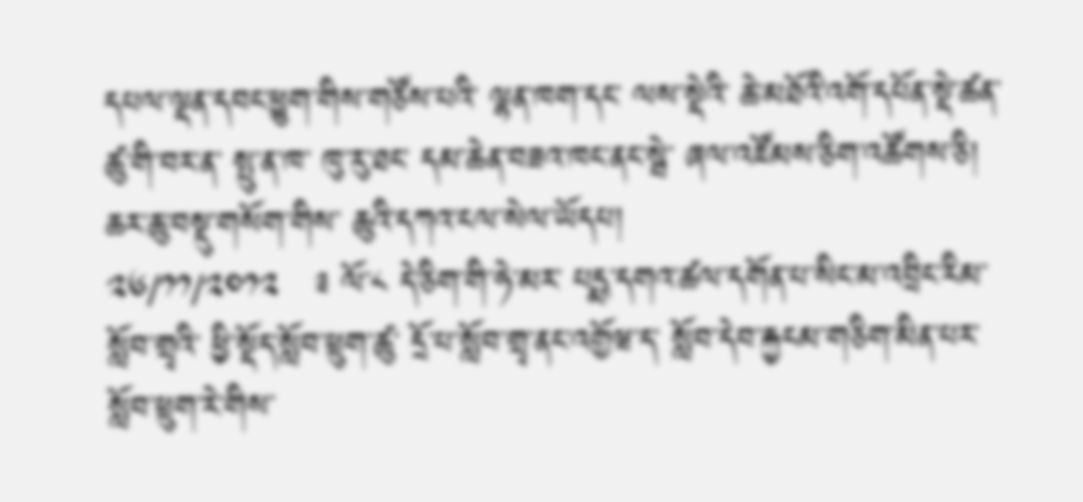དཔལ་ལྡན་དབང་ཕྱུག་གིས་གཙོས་པའི་ ལྷན་ཁག་དང་ ལས་སྡེའི་ ཆེ་མཐོའི་འགོ་དཔོན་སྡེ་ཚན་ཚུ་གི་བར་ན་ སྤུ་ན་ཁ་ ཁུ་རུ་ཐང་ དམ་ཆེན་བཟའ་ཁང་ནང་སྦེ་ ཞལ་འཛོམས་ཅིག་འཚོགས་ཅི།
ཆར་ཆུ་བསྡུ་གསོག་གིས་ ཆུའི་དཀའ་ངལ་སེལ་ཡོདཔ།
༢༦/༡༡/༢༠༡༢   ༉ ལོ་༨ དེ་ཅིག་གི་ཧེ་མར་ པདྨ་དགའ་ཚལ་དགོན་པ་སིང་མ་འབྲིང་རིམ་སློབ་གྲྭའི་ ཕྱི་སྡོད་སློབ་ཕྲུག་ཚུ་ དྲོ་པ་སློབ་གྲྭ་ནང་འགྱོཝ་ད་ སློབ་དེབ་རྐྱངམ་གཅིག་མིན་པར་ སློབ་ཕྲུག་རེ་གིས་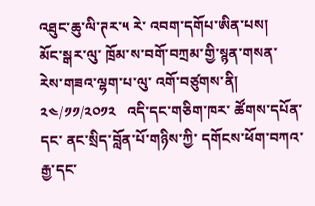འཐུང་ཆུ་ལི་ཊར་༥ རེ་ འབག་དགོཔ་ཨིན་པས།
མོང་སྒར་ལུ་ ཁྲོམ་ས་བགོ་བཀྲམ་གྱི་སྙན་གསན་ རེས་གཟའ་ལྷག་པ་ལུ་ འགོ་བཙུགས་ནི།
༢༤/༡༡/༢༠༡༢   འདི་དང་གཅིག་ཁར་ ཚོགས་དཔོན་དང་ ནང་སྲིད་བློན་པོ་གཉིས་ཀྱི་ དགོངས་ཕོག་བཀའ་རྒྱ་དང་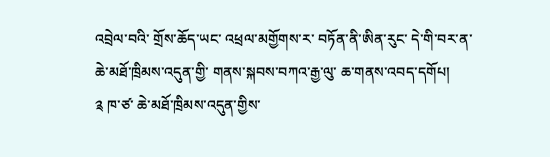འབྲེལ་བའི་ གྲོས་ཆོད་ཡང་ འཕྲལ་མགྱོགས་ར་ བཏོན་ནི་ཨིན་རུང་ དེ་གི་བར་ན་ ཆེ་མཐོ་ཁྲིམས་འདུན་གྱི་ གནས་སྐབས་བཀའ་རྒྱ་ལུ་ ཆ་གནས་འབད་དགོཔ།
༉ ཁ་ཙ་ ཆེ་མཐོ་ཁྲིམས་འདུན་གྱིས་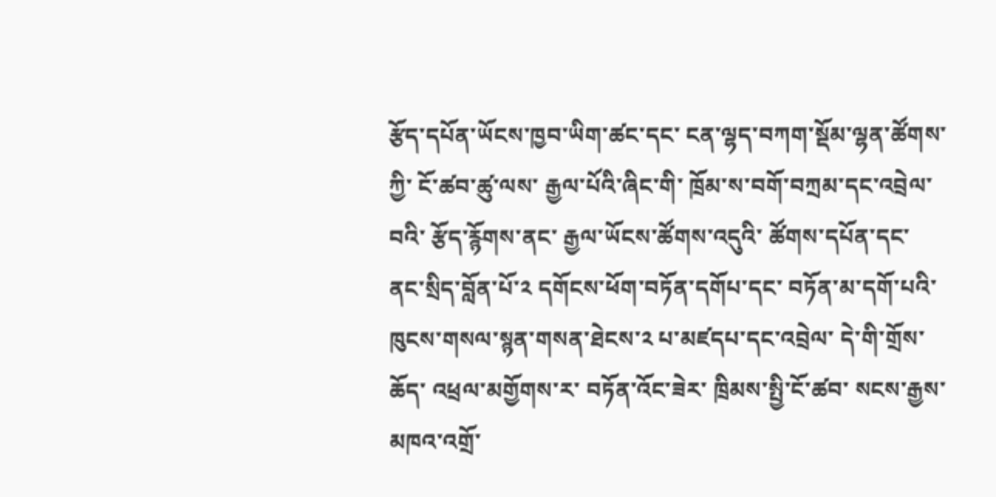རྩོད་དཔོན་ཡོངས་ཁྱབ་ཡིག་ཚང་དང་ ངན་ལྷད་བཀག་སྡོམ་ལྷན་ཚོགས་ཀྱི་ ངོ་ཚབ་ཚུ་ལས་ རྒྱལ་པོའི་ཞིང་གི་ ཁྲོམ་ས་བགོ་བཀྲམ་དང་འབྲེལ་བའི་ རྩོད་རྙོགས་ནང་ རྒྱལ་ཡོངས་ཚོགས་འདུའི་ ཚོགས་དཔོན་དང་ ནང་སྲིད་བློན་པོ་༢ དགོངས་ཕོག་བཏོན་དགོཔ་དང་ བཏོན་མ་དགོ་པའི་ ཁུངས་གསལ་སྙན་གསན་ཐེངས་༢ པ་མཛདཔ་དང་འབྲེལ་ དེ་གི་གྲོས་ཆོད་ འཕྲལ་མགྱོགས་ར་ བཏོན་འོང་ཟེར་ ཁྲིམས་སྤྱི་ངོ་ཚབ་ སངས་རྒྱས་མཁའ་འགྲོ་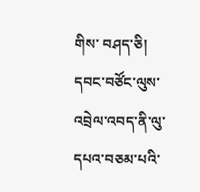གིས་ བཤད་ཅི།
དབང་བཙོང་ལུས་འབྲེལ་འབད་ནི་ལུ་ དཔའ་བཅམ་པའི་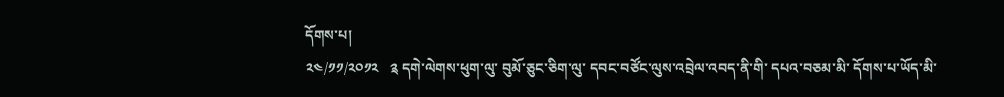དོགས་པ།
༢༤/༡༡/༢༠༡༢   ༉ དགེ་ལེགས་ཕུག་ལུ་ བུམོ་ཅུང་ཅིག་ལུ་ དབང་བཙོང་ལུས་འབྲེལ་འབད་ནི་གི་ དཔའ་བཅམ་མི་ དོགས་པ་ཡོད་མི་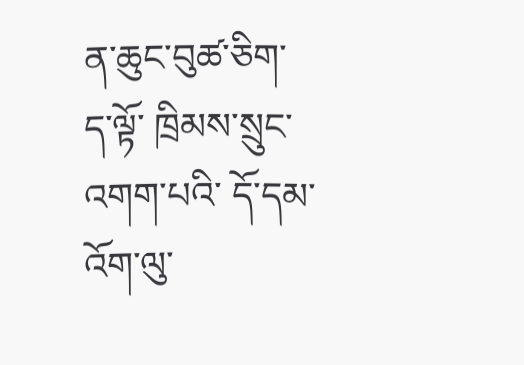ན་ཆུང་བུཚ་ཅིག་ ད་ལྟོ་ ཁྲིམས་སྲུང་འགག་པའི་ དོ་དམ་འོག་ལུ་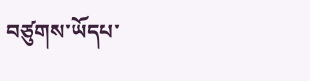བཙུགས་ཡོདཔ་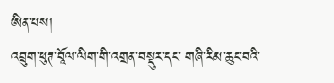ཨིན་པས།
འབྲུག་ཕུཊ་བཱོལ་ལིག་གི་འགྲན་བསྡུར་དང་ གཞི་རིམ་ཆུང་བའི་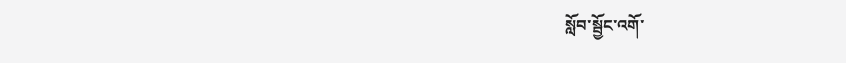སློབ་སྦྱོང་འགོ་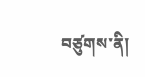བཙུགས་ནི།